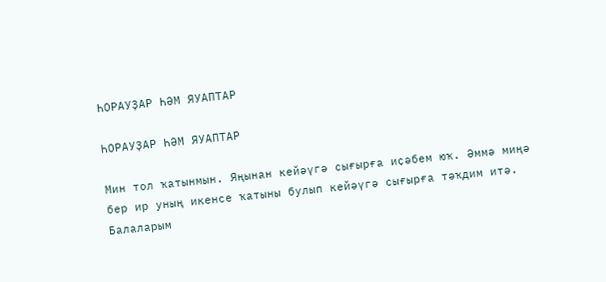ҺОРАУҘАР ҺӘМ ЯУАПТАР

ҺОРАУҘАР ҺӘМ ЯУАПТАР

Мин тол ҡатынмын. Яңынан кейәүгә сығырға иҫәбем юҡ. Әммә миңә бер ир уның икенсе ҡатыны булып кейәүгә сығырға тәҡдим итә. Балаларым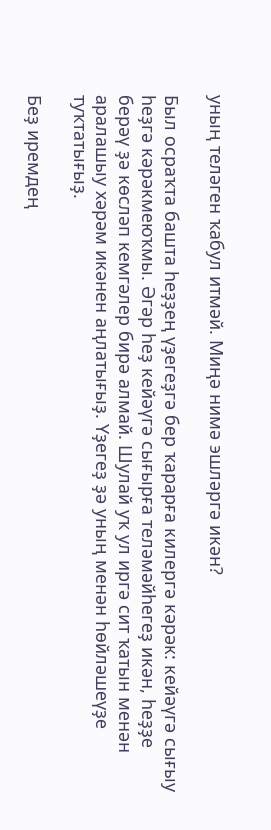уның теләген ҡабул итмәй. Миңә нимә эшләргә икән?

Был осраҡта башта һеҙҙең үҙегеҙгә бер ҡарарға килергә кәрәк: кейәүгә сығыу һеҙгә кәрәкмеюҡмы. Әгәр һеҙ кейәүгә сығырға теләмәйһегеҙ икән, һеҙҙе берәү ҙә көсләп кемгәлер бирә алмай. Шулай уҡ ул иргә сит ҡатын менән аралашыу хәрәм икәнен аңлатығыҙ. Үҙегеҙ ҙә уның менән һөйләшеүҙе туҡтатығыҙ.

Беҙ иремдең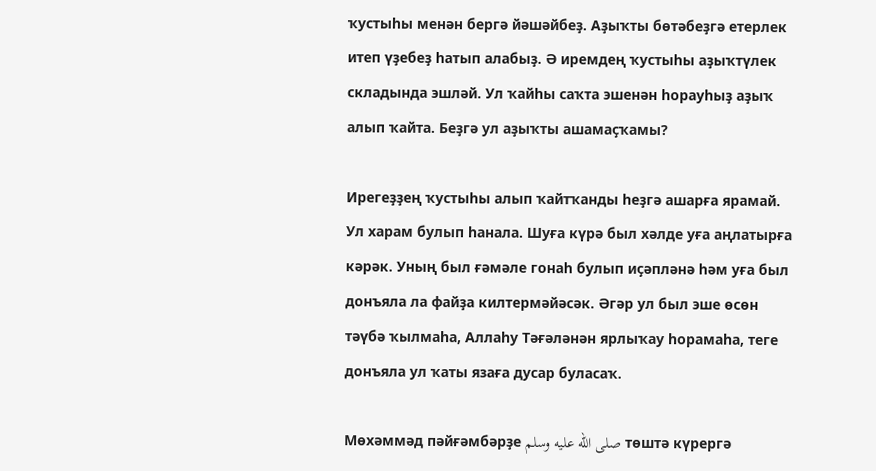ҡустыһы менән бергә йәшәйбеҙ. Аҙыҡты бөтәбеҙгә етерлек итеп үҙебеҙ һатып алабыҙ. Ә иремдең ҡустыһы аҙыҡтүлек складында эшләй. Ул ҡайһы саҡта эшенән һорауһыҙ аҙыҡ алып ҡайта. Беҙгә ул аҙыҡты ашамаҫҡамы?

Ирегеҙҙең ҡустыһы алып ҡайтҡанды һеҙгә ашарға ярамай. Ул харам булып һанала. Шуға күрә был хәлде уға аңлатырға кәрәк. Уның был ғәмәле гонаһ булып иҫәпләнә һәм уға был донъяла ла файҙа килтермәйәсәк. Әгәр ул был эше өсөн тәүбә ҡылмаһа, Аллаһу Тәғәләнән ярлыҡау һорамаһа, теге донъяла ул ҡаты язаға дусар буласаҡ.

Мөхәммәд пәйғәмбәрҙе صلى الله عليه وسلم төштә күрергә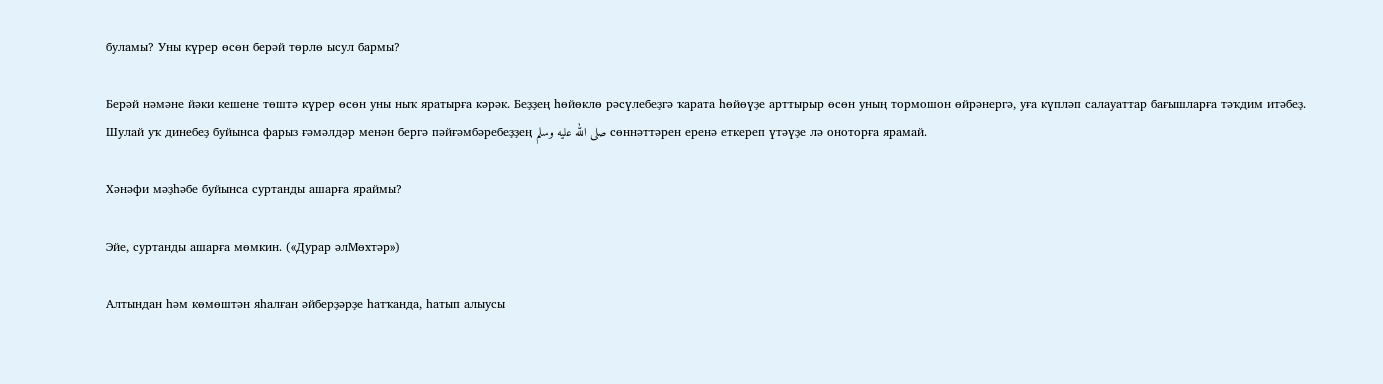буламы? Уны күрер өсөн берәй төрлө ысул бармы?

Берәй нәмәне йәки кешене төштә күрер өсөн уны ныҡ яратырға кәрәк. Беҙҙең һөйөклө рәсүлебеҙгә ҡарата һөйөүҙе арттырыр өсөн уның тормошон өйрәнергә, уға күпләп салауаттар бағышларға тәҡдим итәбеҙ. Шулай уҡ динебеҙ буйынса фарыз ғәмәлдәр менән бергә пәйғәмбәребеҙҙең صلى الله عليه وسلم сөннәттәрен еренә еткереп үтәүҙе лә оноторға ярамай.

Хәнәфи мәҙһәбе буйынса суртанды ашарға яраймы?

Эйе, суртанды ашарға мөмкин. («Дурар әлМөхтәр»)

Алтындан һәм көмөштән яһалған әйберҙәрҙе һатҡанда, һатып алыусы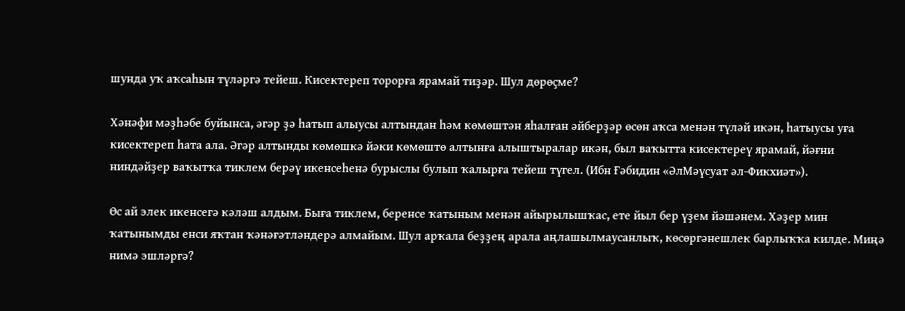шунда уҡ аҡсаһын түләргә тейеш. Кисектереп торорға ярамай тиҙәр. Шул дөрөҫме?

Хәнәфи мәҙһәбе буйынса, әгәр ҙә һатып алыусы алтындан һәм көмөштән яһалған әйберҙәр өсөн аҡса менән түләй икән, һатыусы уға кисектереп һата ала. Әгәр алтынды көмөшкә йәки көмөштө алтынға алыштыралар икән, был ваҡытта кисектереү ярамай, йәғни ниндәйҙер ваҡытҡа тиклем берәү икенсеһенә бурыслы булып ҡалырға тейеш түгел. (Ибн Ғәбидин «ӘлМәүсуат әл-Фикхиәт»).

Өс ай элек икенсегә кәләш алдым. Быға тиклем, беренсе ҡатыным менән айырылышҡас, ете йыл бер үҙем йәшәнем. Хәҙер мин ҡатынымды енси яҡтан ҡәнәғәтләндерә алмайым. Шул арҡала беҙҙең арала аңлашылмаусанлыҡ, көсөргәнешлек барлыҡҡа килде. Миңә нимә эшләргә?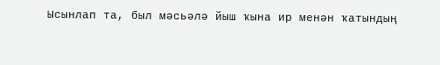Ысынлап та, был мәсьәлә йыш ҡына ир менән ҡатындың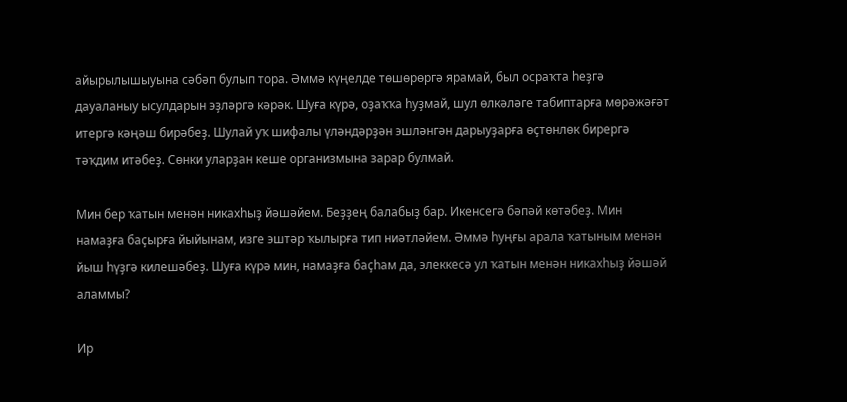айырылышыуына сәбәп булып тора. Әммә күңелде төшөрөргә ярамай, был осраҡта һеҙгә дауаланыу ысулдарын эҙләргә кәрәк. Шуға күрә, оҙаҡҡа һуҙмай, шул өлкәләге табиптарға мөрәжәғәт итергә кәңәш бирәбеҙ. Шулай уҡ шифалы үләндәрҙән эшләнгән дарыуҙарға өҫтөнлөк бирергә тәҡдим итәбеҙ. Сөнки уларҙан кеше организмына зарар булмай.

Мин бер ҡатын менән никахһыҙ йәшәйем. Беҙҙең балабыҙ бар. Икенсегә бәпәй көтәбеҙ. Мин намаҙға баҫырға йыйынам, изге эштәр ҡылырға тип ниәтләйем. Әммә һуңғы арала ҡатыным менән йыш һүҙгә килешәбеҙ. Шуға күрә мин, намаҙға баҫһам да, элеккесә ул ҡатын менән никахһыҙ йәшәй аламмы?

Ир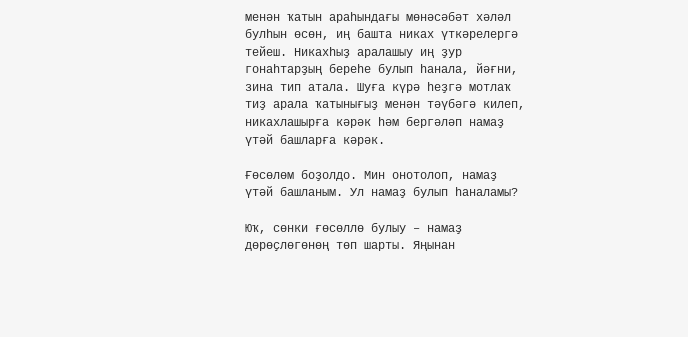менән ҡатын араһындағы мөнәсәбәт хәләл булһын өсөн, иң башта никах үткәрелергә тейеш. Никахһыҙ аралашыу иң ҙур гонаһтарҙың береһе булып һанала, йәғни, зина тип атала. Шуға күрә һеҙгә мотлаҡ тиҙ арала ҡатынығыҙ менән тәүбәгә килеп, никахлашырға кәрәк һәм бергәләп намаҙ үтәй башларға кәрәк.

Ғөсөлөм боҙолдо. Мин онотолоп, намаҙ үтәй башланым. Ул намаҙ булып һаналамы?

Юҡ, сөнки ғөсөллө булыу – намаҙ дөрөҫлөгөнөң төп шарты. Яңынан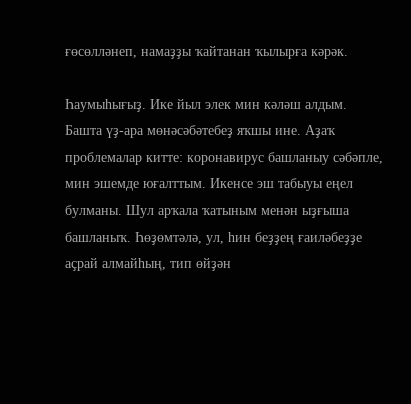ғөсөлләнеп, намаҙҙы ҡайтанан ҡылырға кәрәк.

Һаумыһығыҙ. Ике йыл элек мин кәләш алдым. Башта үҙ-ара мөнәсәбәтебеҙ яҡшы ине. Аҙаҡ проблемалар китте: коронавирус башланыу сәбәпле, мин эшемде юғалттым. Икенсе эш табыуы еңел булманы. Шул арҡала ҡатыным менән ыҙғыша башланыҡ. Һөҙөмтәлә, ул, һин беҙҙең ғаиләбеҙҙе аҫрай алмайһың, тип өйҙән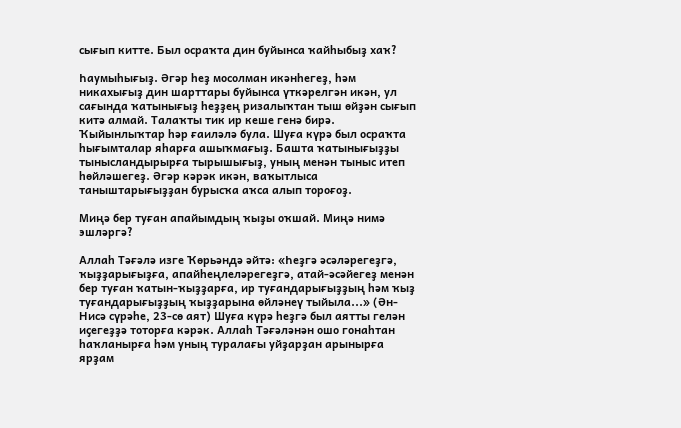сығып китте. Был осраҡта дин буйынса ҡайһыбыҙ хаҡ?

Һаумыһығыҙ. Әгәр һеҙ мосолман икәнһегеҙ, һәм никахығыҙ дин шарттары буйынса үткәрелгән икән, ул сағында ҡатынығыҙ һеҙҙең ризалыҡтан тыш өйҙән сығып китә алмай. Талаҡты тик ир кеше генә бирә. Ҡыйынлыҡтар һәр ғаиләлә була. Шуға күрә был осраҡта һығымталар яһарға ашыҡмағыҙ. Башта ҡатынығыҙҙы тынысландырырға тырышығыҙ, уның менән тыныс итеп һөйләшегеҙ. Әгәр кәрәк икән, ваҡытлыса таныштарығыҙҙан бурысҡа аҡса алып тороғоҙ.

Миңә бер туған апайымдың ҡыҙы оҡшай. Миңә нимә эшләргә?

Аллаһ Тәғәлә изге Ҡөрьәндә әйтә: «Һеҙгә әсәләрегеҙгә, ҡыҙҙарығыҙға, апайһеңлеләрегеҙгә, атай-әсәйегеҙ менән бер туған ҡатын-ҡыҙҙарға, ир туғандарығыҙҙың һәм ҡыҙ туғандарығыҙҙың ҡыҙҙарына өйләнеү тыйыла...» (Ән-Нисә сүрәһе, 23-сө аят) Шуға күрә һеҙгә был аятты гелән иҫегеҙҙә тоторға кәрәк. Аллаһ Тәғәләнән ошо гонаһтан һаҡланырға һәм уның туралағы уйҙарҙан арынырға ярҙам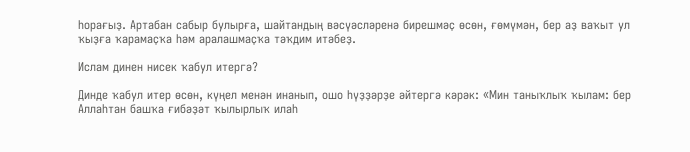һорағыҙ. Артабан сабыр булырға, шайтандың вәсүәсләренә бирешмәҫ өсөн, ғөмүмән, бер аҙ ваҡыт ул ҡыҙға ҡарамаҫҡа һәм аралашмаҫҡа тәҡдим итәбеҙ.

Ислам динен нисек ҡабул итергә?

Динде ҡабул итер өсөн, күңел менән инанып, ошо һүҙҙәрҙе әйтергә кәрәк: «Мин таныҡлыҡ ҡылам: бер Аллаһтан башҡа ғибәҙәт ҡылырлыҡ илаһ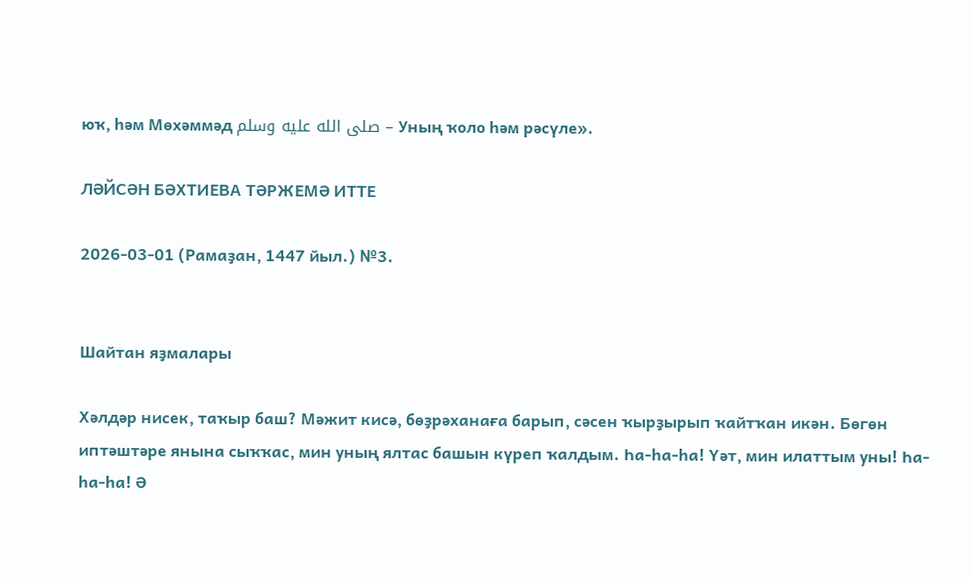юҡ, һәм Мөхәммәд صلى الله عليه وسلم – Уның ҡоло һәм рәсүле».

ЛӘЙСӘН БӘХТИЕВА ТӘРЖЕМӘ ИТТЕ

2026-03-01 (Рамаҙан, 1447 йыл.) №3.


Шайтан яҙмалары

Хәлдәр нисек, таҡыр баш? Мәжит кисә, бөҙрәханаға барып, сәсен ҡырҙырып ҡайтҡан икән. Бөгөн иптәштәре янына сыҡҡас, мин уның ялтас башын күреп ҡалдым. Һа-һа-һа! Үәт, мин илаттым уны! Һа-һа-һа! Ә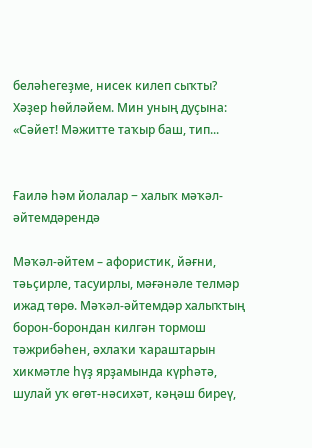беләһегеҙме, нисек килеп сыҡты? Хәҙер һөйләйем. Мин уның дуҫына: «Сәйет! Мәжитте таҡыр баш, тип...


Ғаилә һәм йолалар − халыҡ мәҡәл-әйтемдәрендә

Мәҡәл-әйтем – афористик, йәғни, тәьҫирле, тасуирлы, мәғәнәле телмәр ижад төрө. Мәҡәл-әйтемдәр халыҡтың борон-борондан килгән тормош тәжрибәһен, әхлаҡи ҡараштарын хикмәтле һүҙ ярҙамында күрһәтә, шулай уҡ өгөт-нәсихәт, кәңәш биреү,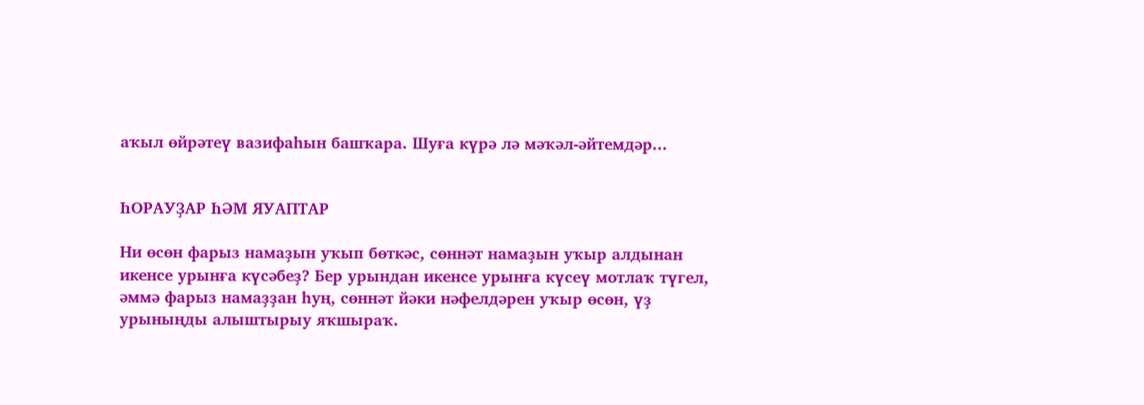аҡыл өйрәтеү вазифаһын башҡара. Шуға күрә лә мәҡәл-әйтемдәр...


ҺОРАУҘАР ҺӘМ ЯУАПТАР

Ни өсөн фарыз намаҙын уҡып бөткәс, сөннәт намаҙын уҡыр алдынан икенсе урынға күсәбеҙ? Бер урындан икенсе урынға күсеү мотлаҡ түгел, әммә фарыз намаҙҙан һуң, сөннәт йәки нәфелдәрен уҡыр өсөн, үҙ урыныңды алыштырыу яҡшыраҡ.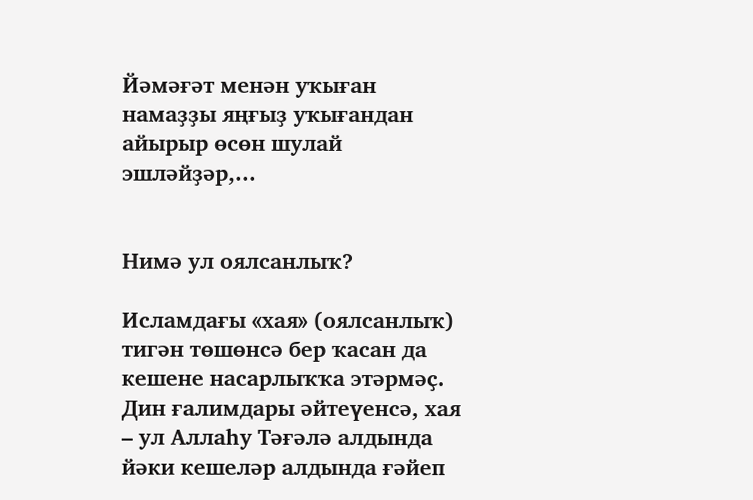Йәмәғәт менән уҡыған намаҙҙы яңғыҙ уҡығандан айырыр өсөн шулай эшләйҙәр,...


Нимә ул оялсанлыҡ?

Исламдағы «хая» (оялсанлыҡ) тигән төшөнсә бер ҡасан да кешене насарлыҡҡа этәрмәҫ. Дин ғалимдары әйтеүенсә, хая – ул Аллаһу Тәғәлә алдында йәки кешеләр алдында ғәйеп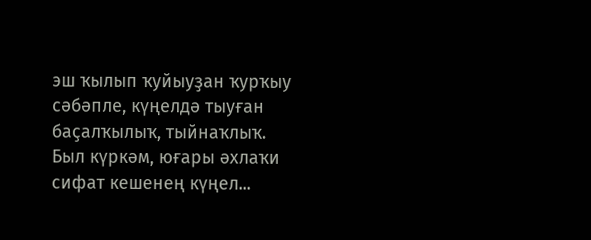эш ҡылып ҡуйыуҙан ҡурҡыу сәбәпле, күңелдә тыуған баҫалҡылыҡ, тыйнаҡлыҡ. Был күркәм, юғары әхлаҡи сифат кешенең күңел...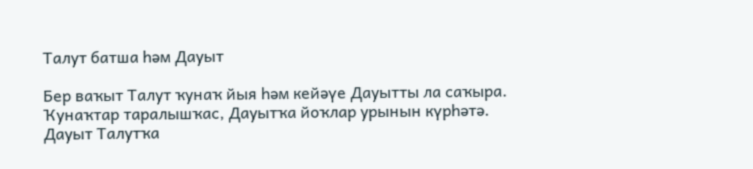Талут батша һәм Дауыт

Бер ваҡыт Талут ҡунаҡ йыя һәм кейәүе Дауытты ла саҡыра. Ҡунаҡтар таралышҡас, Дауытҡа йоҡлар урынын күрһәтә. Дауыт Талутҡа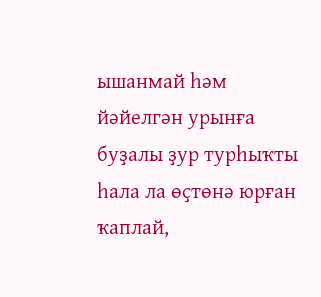ышанмай һәм йәйелгән урынға буҙалы ҙур турһыҡты һала ла өҫтөнә юрған ҡаплай,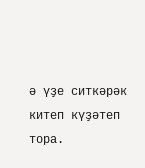ә үҙе ситкәрәк китеп күҙәтеп тора.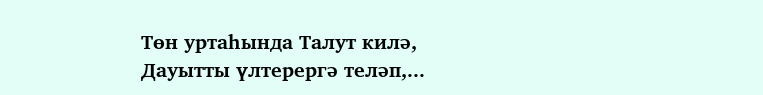Төн уртаһында Талут килә, Дауытты үлтерергә теләп,...